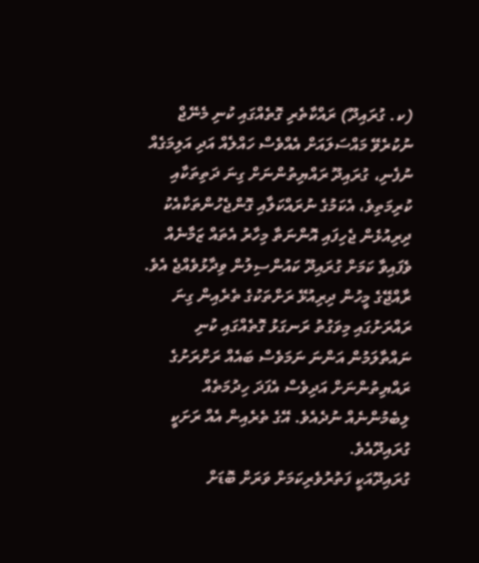(ކ. ގުރައިދޫ) ރައްކާތެރި ގޮތެއްގައި ކުނި މެނޭޖް ނުކުރެވޭ މައްސަލައަށް އެއްވެސް ހައްލެއް އަދި އަލިމަގެއް ނުފެނި، ގުރައިދޫ ރައްޔިތުންނަށް ގިނަ ދަތިތަކާއި ކުރިމަތިވެ، އެކަމުގެ ނުރައްކަލާއި ގޮންޖެހުންތަކާއެކު ދިރިއުޅެން ޖެހިފައި އޮންނަތާ މިހާރު އެތައް ޒަމާނެއް ވެފައިވާ ކަމަށް ގުރައިދޫ ކައުންސިލުން ވިދާޅުވެއްޖެ އެވެ.
ރާއްޖޭގެ މީހުން ދިރިއުޅޭ ރަށްތަކުގެ ތެރެއިން ގިނަ ރައްރަށުގައި މިވަގުތު ރަނގަޅު ގޮތެއްގައި ކުނި ނައްތާލަމުން އަންނަ ނަމަވެސް ބައެއް ރަށްރަށުގެ ރައްޔިތުންނަށް އަދިވެސް އެފަދަ ހިދުމަތެއް ލިބެމުންނެއް ނުދެއެވެ. އޭގެ ތެރެއިން އެއް ރަށަކީ ގުރައިދޫއެވެ.
ގުރައިދޫއަކީ ފަތުރުވެރިކަމަށް ވަރަށް ބޮޑަށް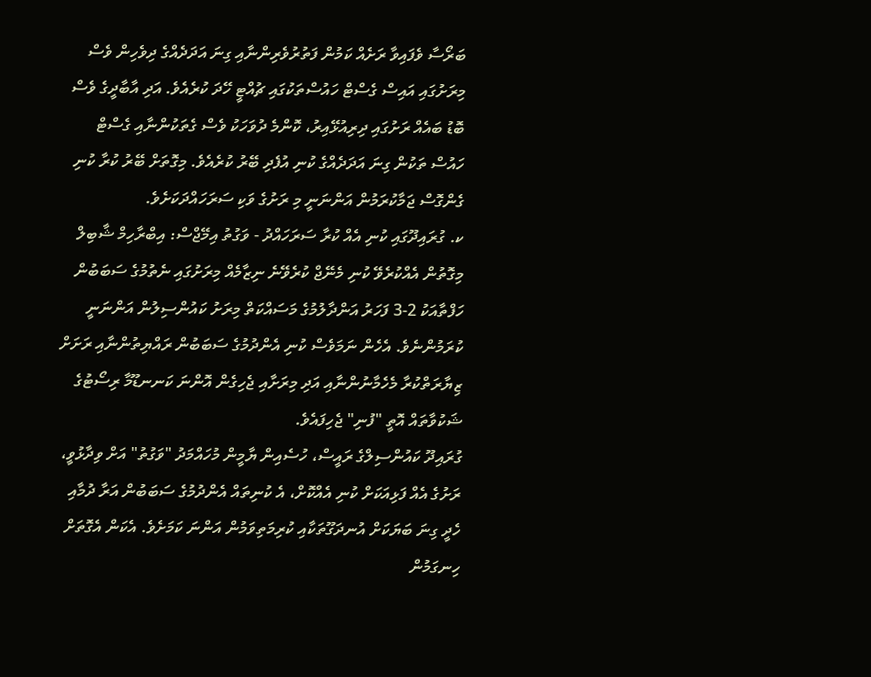ބަރޯސާ ވެފައިވާ ރަށެއް ކަމުން ފަތުރުވެރިންނާއި ގިނަ އަދަދެއްގެ ދިވެހިން ވެސް މިރަށުގައި އައިސް ގެސްޓް ހައުސްތަކުގައި ޗުއްޓީ ހޭދަ ކުރެއެވެ. އަދި އާބާދީގެ ވެސް ބޮޑު ބައެއް ރަށުގައި ދިރިއުޅޭއިރު، ކޮންމެ ދުވަހަކު ވެސް ގެތަކުންނާއި ގެސްޓް ހައުސް ތަކުން ގިނަ އަދަދެއްގެ ކުނި އުފެދި ބޭރު ކުރެއެވެ. މިގޮތަށް ބޭރު ކުރާ ކުނި ގެންގޮސް ޖަމާކުރަމުން އަންނަނީ މި ރަށުގެ ވަކި ސަރަހައްދަކަށެވެ.
ކ. ގުރައިދޫގައި ކުނި އެއް ކުރާ ސަރަހައްދު - ވަގުތު އިމޭޖްސް: އިބްރާހިމް ޝާބިލް
މިގޮތުން އެއްކުރެވޭ ކުނި މެނޭޖް ކުރެވޭނެ ނިޒާމެއް މިރަށުގައި ނެތުމުގެ ސަބަބުން ހަފްތާއަކު 2-3 ފަހަރު އަންދާލުމުގެ މަސައްކަތް މިރަށު ކައުންސިލުން އަންނަނީ ކުރަމުންނެވެ. އެހެން ނަމަވެސް ކުނި އެންދުމުގެ ސަބަބުން ރައްޔިތުންނާއި ރަށަށް ޒިޔާރަތްކުރާ މެހެމާނުންނާއި އަދި މިރަށާއި ޖެހިގެން އޮންނަ ކަނނޑޫމާ ރިސޯޓުގެ ޝަކުވާތައް އޮތީ "ފުނި" ޖެހިފައެވެ.
ގުރައިދޫ ކައުންސިލްގެ ރައީސް، ހުސެއިން ޔާމީން މުހައްމަދު "ވަގުތު" އަށް ވިދާޅުވީ، ރަށުގެ އެއް ފަޅިއަކަށް ކުނި އެއްކޮށް، އެ ކުނިތައް އެންދުމުގެ ސަބަބުން އަރާ ދުމާއި ހެދީ ގިނަ ބަޔަކަށް އުނދަގޫތަކާއި ކުރިމަތިވަމުން އަންނަ ކަމަށެވެ. އެކަން އެގޮތަށް ހިނގަމުން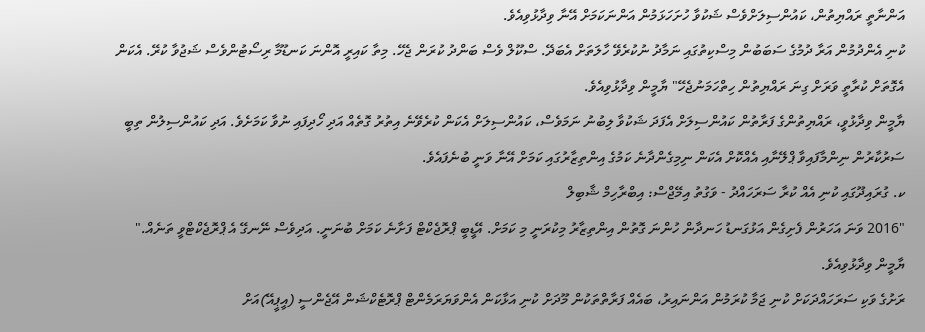އަންނާތީ ރައްޔިތުން، ކައުންސިލަށްވެސް ޝަކުވާ ހުށަހަޅަމުން އަންނަކަމަށް އޭނާ ވިދާޅުވިއެވެ.
ކުނި އެންދުމުން އަރާ ދުމުގެ ސަބަބުން މިސްކިތުގައި ނަމާދު ނުކުރެވޭ ހާލަތަށް އެބަދޭ. ސްކޫލް ވެސް ބަންދު ކުރަން ޖެހޭ. މިތާ ކައިރީ އޮންނަ ކަނޑޫމާ ރިސޯޓުންވެސް ޝަޖުވާ ކުރޭ. އެކަން އެގޮތަށް ކުރާތީ ވަރަށް ގިނަ ރައްޔިތުން ހިތްހަމަނުޖެހޭ" ޔާމީން ވިދާޅުވިއެވެ.
ޔާމީން ވިދާޅުވީ، ރައްޔިތުންގެ ފަރާތުން ކައުންސިލަށް އެފަދަ ޝަކުވާ ލިބުނު ނަމަވެސް، ކައުންސިލަށް އެކަން ކުރެވޭނެ އިތުރު ގޮތެއް އަދި ހޯދިފައި ނުވާ ކަމަށެވެ. އަދި ކައުންސިލުން ތިބީ ސަރުކާރުން ނިންމާފައިވާ ޕްލޭނާއި އެއްކޮށް އެކަން ނިމިގެންދާނެ ކަމުގެ އިންތިޒާރުގައި ކަމަށް އޭނާ ވަނީ ބުނެފައެވެ.
ކ. ގުރައިދޫގައި ކުނި އެއް ކުރާ ސަރަހައްދު - ވަގުތު އިމޭޖްސް: އިބްރާހިމް ޝާބިލް
"2016 ވަނަ އަހަރުން ފެށިގެން އަޅުގަނޑު ހަނދާން ހުންނަ ގޮތުން އިންތިޒާރު މިކުރަނީ މި ކަމަށް. އޭޑީބީ ޕްރޮޖެކްޓް ފަށާނެ ކަމަށް ބުނަނީ. އަދިވެސް ނޭނގޭ އެ ޕްރޮޖެކްޓްވީ ތަނެއް." ޔާމީން ވިދާޅުވިއެވެ.
ރަށުގެ ވަކި ސަރަހައްދަކަށް ކުނި ޖަމާ ކުރަމުން އަންނައިރު، ބައެއް ފަރާތްތަކުން މޫދަށް ކުނި އަޅާކަން އެންވަޔަރަމެންޓް ޕްރޮޓެކްޝަން އޭޖެންސީ (އީޕީއޭ)އަށް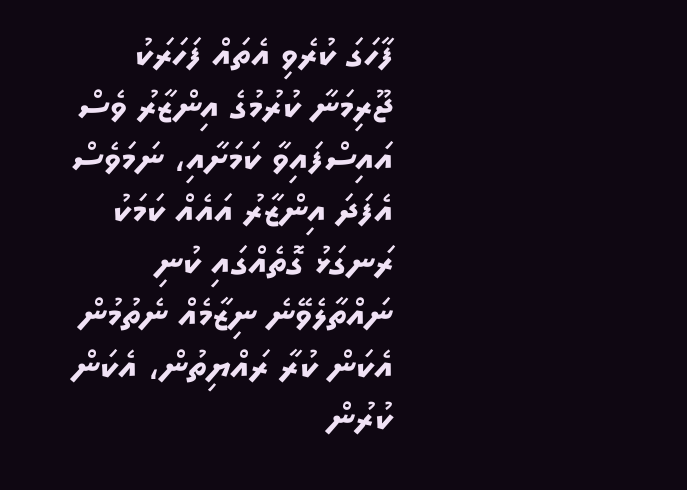ފާހަގަ ކުރެވި އެތައް ފަހަރަކު ޖޫރިމަނާ ކުރުމުގެ އިންޒާރު ވެސް އައިސްފައިވާ ކަމަށާއި، ނަމަވެސް އެފަދަ އިންޒާރު އައެއް ކަމަކު ރަނގަޅު ގޮތެއްގައި ކުނި ނައްތާލެވޭނެ ނިޒާމެއް ނެތުމުން އެކަން ކުރާ ރައްޔިތުން، އެކަން ކުރުން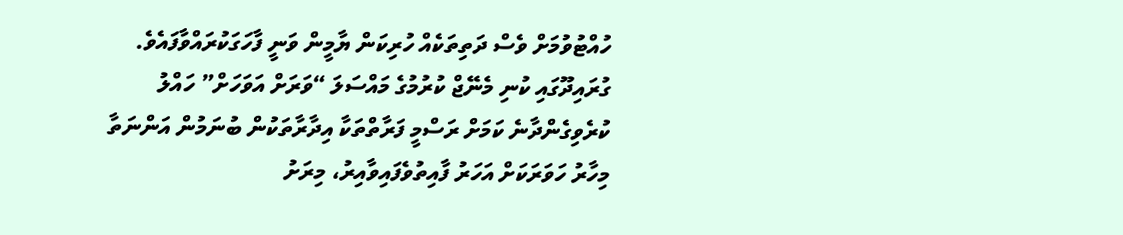ހުއްޓުވުމަށް ވެސް ދަތިތަކެއް ހުރިކަން ޔާމީން ވަނީ ފާހަގަކުރައްވާފައެވެ.
ގުރައިދޫގައި ކުނި މެނޭޖް ކުރުމުގެ މައްސަލަ “ވަރަށް އަވަހަށް” ހައްލު ކުރެވިގެންދާނެ ކަމަށް ރަސްމީ ފަރާތްތަކާ އިދާރާތަކުން ބުނަމުން އަންނަތާ މިހާރު ހަވަރަކަށް އަހަރު ފާއިތުވެފައިވާއިރު، މިރަށު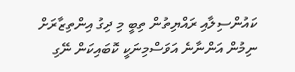ކައުންސިލާއި ރައްޔިތުން ތިބީ މި ދިގު އިންތިޒާރަށް ނިމުން އަންނާނެ އަވަސްމިނަކީ ކޮބައިކަން ނޭގި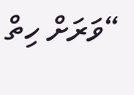“ވަރަށް ހިތް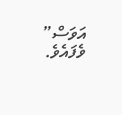އަވަސް” ވެފައެވެ.